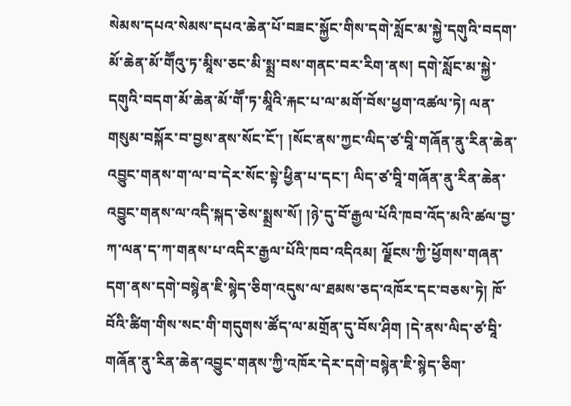སེམས་དཔའ་སེམས་དཔའ་ཆེན་པོ་བཟང་སྐྱོང་གིས་དགེ་སློང་མ་སྐྱེ་དགུའི་བདག་མོ་ཆེན་མོ་གཽའུ་ཏ་མཱིས་ཅང་མི་སྨྲ་བས་གནང་བར་རིག་ནས། དགེ་སློང་མ་སྐྱེ་དགུའི་བདག་མོ་ཆེན་མོ་གཽ་ཏ་མཱིའི་རྐང་པ་ལ་མགོ་བོས་ཕྱག་འཚལ་ཏེ། ལན་གསུམ་བསྐོར་བ་བྱས་ནས་སོང་ངོ་། །སོང་ནས་ཀྱང་ལིད་ཙ་བཱི་གཞོན་ནུ་རིན་ཆེན་འབྱུང་གནས་ག་ལ་བ་དེར་སོང་སྟེ་ཕྱིན་པ་དང་། ལིད་ཙ་བཱི་གཞོན་ནུ་རིན་ཆེན་འབྱུང་གནས་ལ་འདི་སྐད་ཅེས་སྨྲས་སོ། །ཉེ་དུ་བོ་རྒྱལ་པོའི་ཁབ་འོད་མའི་ཚལ་བྱ་ཀ་ལན་ད་ཀ་གནས་པ་འདིར་རྒྱལ་པོའི་ཁབ་འདིའམ། ལྗོངས་ཀྱི་ཕྱོགས་གཞན་དག་ནས་དགེ་བསྙེན་ཇི་སྙེད་ཅིག་འདུས་ལ་ཐམས་ཅད་འཁོར་དང་བཅས་ཏེ། ཁོ་བོའི་ཚིག་གིས་སང་གི་གདུགས་ཚོད་ལ་མགྲོན་དུ་བོས་ཤིག །དེ་ནས་ལིད་ཙ་བཱི་གཞོན་ནུ་རིན་ཆེན་འབྱུང་གནས་ཀྱི་འཁོར་དེར་དགེ་བསྙེན་ཇི་སྙེད་ཅིག་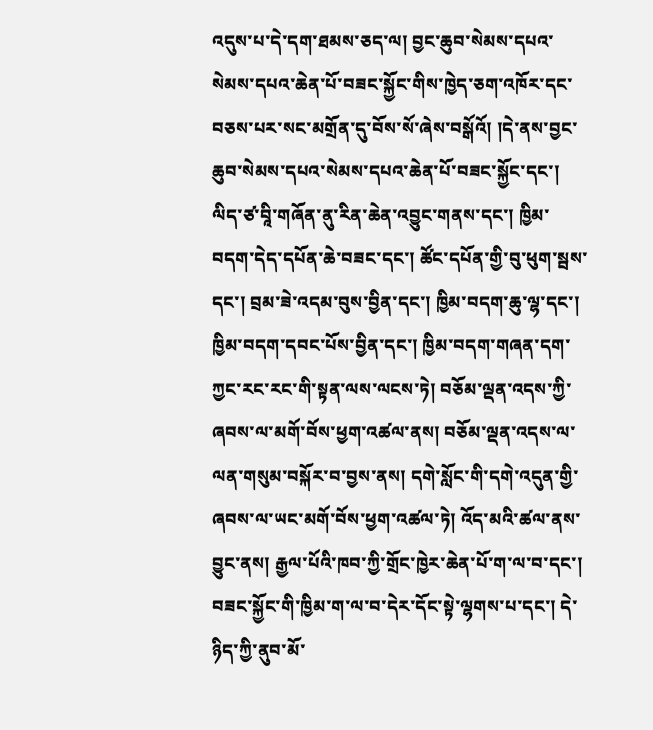འདུས་པ་དེ་དག་ཐམས་ཅད་ལ། བྱང་ཆུབ་སེམས་དཔའ་སེམས་དཔའ་ཆེན་པོ་བཟང་སྐྱོང་གིས་ཁྱེད་ཅག་འཁོར་དང་བཅས་པར་སང་མགྲོན་དུ་བོས་སོ་ཞེས་བསྒོའོ། །དེ་ནས་བྱང་ཆུབ་སེམས་དཔའ་སེམས་དཔའ་ཆེན་པོ་བཟང་སྐྱོང་དང་། ལིད་ཙ་བཱི་གཞོན་ནུ་རིན་ཆེན་འབྱུང་གནས་དང་། ཁྱིམ་བདག་དེད་དཔོན་ཆེ་བཟང་དང་། ཚོང་དཔོན་གྱི་བུ་ཕུག་སྦས་དང་། བྲམ་ཟེ་འདམ་བུས་བྱིན་དང་། ཁྱིམ་བདག་ཆུ་ལྷ་དང་། ཁྱིམ་བདག་དབང་པོས་བྱིན་དང་། ཁྱིམ་བདག་གཞན་དག་ཀྱང་རང་རང་གི་སྟན་ལས་ལངས་ཏེ། བཅོམ་ལྡན་འདས་ཀྱི་ཞབས་ལ་མགོ་བོས་ཕྱག་འཚལ་ནས། བཅོམ་ལྡན་འདས་ལ་ལན་གསུམ་བསྐོར་བ་བྱས་ནས། དགེ་སློང་གི་དགེ་འདུན་གྱི་ཞབས་ལ་ཡང་མགོ་བོས་ཕྱག་འཚལ་ཏེ། འོད་མའི་ཚལ་ནས་བྱུང་ནས། རྒྱལ་པོའི་ཁབ་ཀྱི་གྲོང་ཁྱེར་ཆེན་པོ་ག་ལ་བ་དང་། བཟང་སྐྱོང་གི་ཁྱིམ་ག་ལ་བ་དེར་དོང་སྟེ་ལྷགས་པ་དང་། དེ་ཉིད་ཀྱི་ནུབ་མོ་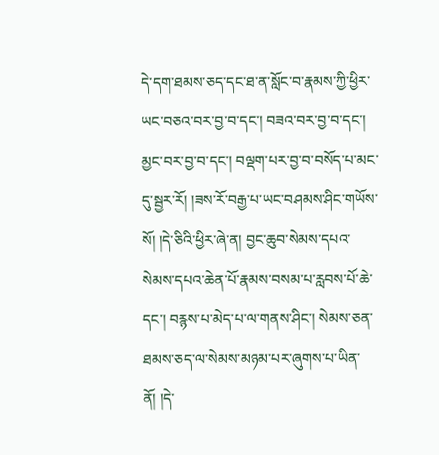དེ་དག་ཐམས་ཅད་དང་ཐ་ན་སློང་བ་རྣམས་ཀྱི་ཕྱིར་ཡང་བཅའ་བར་བྱ་བ་དང་། བཟའ་བར་བྱ་བ་དང་། མྱང་བར་བྱ་བ་དང་། བལྡག་པར་བྱ་བ་བསོད་པ་མང་དུ་སྦྱར་རོ། །ཟས་རོ་བརྒྱ་པ་ཡང་བཤམས་ཤིང་གཡོས་སོ། །དེ་ཅིའི་ཕྱིར་ཞེ་ན། བྱང་ཆུབ་སེམས་དཔའ་སེམས་དཔའ་ཆེན་པོ་རྣམས་བསམ་པ་རླབས་པོ་ཆེ་དང་། བརྙས་པ་མེད་པ་ལ་གནས་ཤིང་། སེམས་ཅན་ཐམས་ཅད་ལ་སེམས་མཉམ་པར་ཞུགས་པ་ཡིན་ནོ། །དེ་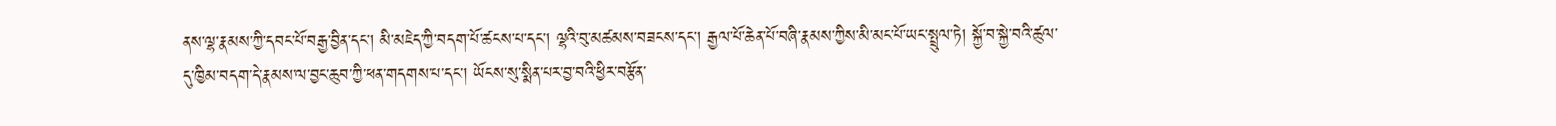ནས་ལྷ་རྣམས་ཀྱི་དབང་པོ་བརྒྱ་བྱིན་དང་། མི་མཇེད་ཀྱི་བདག་པོ་ཚངས་པ་དང་། ལྷའི་བུ་མཚམས་བཟངས་དང་། རྒྱལ་པོ་ཆེན་པོ་བཞི་རྣམས་ཀྱིས་མི་མང་པོ་ཡང་སྤྲུལ་ཏེ། སྐྱོ་བ་སྐྱེ་བའི་ཚུལ་དུ་ཁྱིམ་བདག་དེ་རྣམས་ལ་བྱང་ཆུབ་ཀྱི་ཕན་གདགས་པ་དང་། ཡོངས་སུ་སྨིན་པར་བྱ་བའི་ཕྱིར་བརྩོན་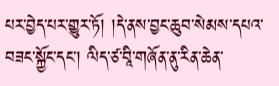པར་བྱེད་པར་གྱུར་ཏོ། །དེ་ནས་བྱང་ཆུབ་སེམས་དཔའ་བཟང་སྐྱོང་དང་། ལིད་ཙ་བཱི་གཞོན་ནུ་རིན་ཆེན་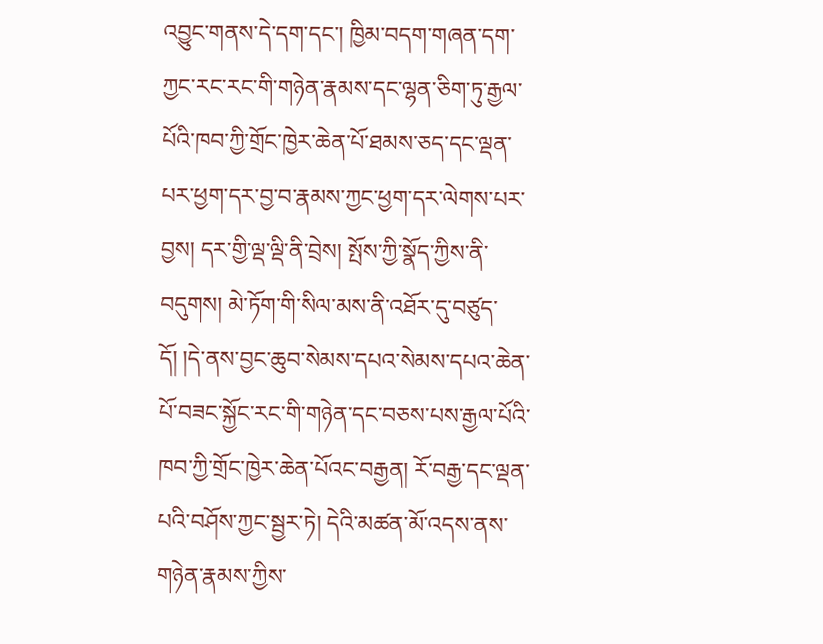འབྱུང་གནས་དེ་དག་དང་། ཁྱིམ་བདག་གཞན་དག་ཀྱང་རང་རང་གི་གཉེན་རྣམས་དང་ལྷན་ཅིག་ཏུ་རྒྱལ་པོའི་ཁབ་ཀྱི་གྲོང་ཁྱེར་ཆེན་པོ་ཐམས་ཅད་དང་ལྡན་པར་ཕྱག་དར་བྱ་བ་རྣམས་ཀྱང་ཕྱག་དར་ལེགས་པར་བྱས། དར་གྱི་ལྡ་ལྡི་ནི་བྲེས། སྤོས་ཀྱི་སྣོད་ཀྱིས་ནི་བདུགས། མེ་ཏོག་གི་སིལ་མས་ནི་འཐོར་དུ་བཙུད་དོ། །དེ་ནས་བྱང་ཆུབ་སེམས་དཔའ་སེམས་དཔའ་ཆེན་པོ་བཟང་སྐྱོང་རང་གི་གཉེན་དང་བཅས་པས་རྒྱལ་པོའི་ཁབ་ཀྱི་གྲོང་ཁྱེར་ཆེན་པོའང་བརྒྱན། རོ་བརྒྱ་དང་ལྡན་པའི་བཤོས་ཀྱང་སྦྱར་ཏེ། དེའི་མཚན་མོ་འདས་ནས་གཉེན་རྣམས་ཀྱིས་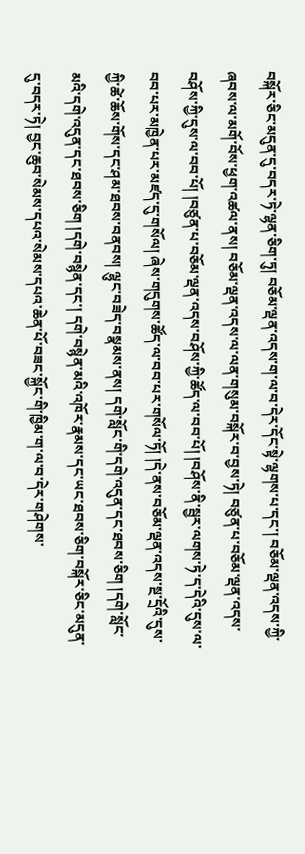བསྐོར་ཅིང་མདུན་དུ་བདར་ཏེ་ལྷན་ཅིག་ཏུ། བཅོམ་ལྡན་འདས་ག་ལ་བ་དེར་དོང་སྟེ་ལྷགས་པ་དང་། བཅོམ་ལྡན་འདས་ཀྱི་ཞབས་ལ་མགོ་བོས་ཕྱག་འཚལ་ནས། བཅོམ་ལྡན་འདས་ལ་ལན་གསུམ་བསྐོར་བ་བྱས་ཏེ། བཙུན་པ་བཅོམ་ལྡན་འདས་བཤོས་ཀྱི་དུས་ལ་བབ་པོ། །བཙུན་པ་བཅོམ་ལྡན་འདས་བཤོས་ཀྱི་ཚོད་ལ་བབ་པོ། །བཤོས་ནི་སྦྱར་ལགས་ཏེ་ད་དེའི་དུས་ལ་བབ་པར་མཁྱེན་པར་མཛད་དུ་གསོལ། ཞེས་གདུགས་ཚོད་ལ་བབ་པར་གསོལ་ཏོ། །དེ་ནས་བཅོམ་ལྡན་འདས་སྔ་དྲོའི་དུས་ཀྱི་ཚེ་ཆོས་གོས་དང་ཤམ་ཐབས་བནབས། ལྷུང་བཟེད་བསྣམས་ནས། དགེ་སློང་གི་དགེ་འདུན་དང་ཐབས་ཅིག །དགེ་སློང་མའི་དགེ་འདུན་དང་ཐབས་ཅིག །དགེ་བསྙེན་དང་། དགེ་བསྙེན་མའི་འཁོར་རྣམས་དང་ཡང་ཐབས་ཅིག་བསྐོར་ཅིང་མདུན་དུ་བདར་ཏེ། བྱང་ཆུབ་སེམས་དཔའ་སེམས་དཔའ་ཆེན་པོ་བཟང་སྐྱོང་གི་ཁྱིམ་ག་ལ་བ་དེར་གཤེགས་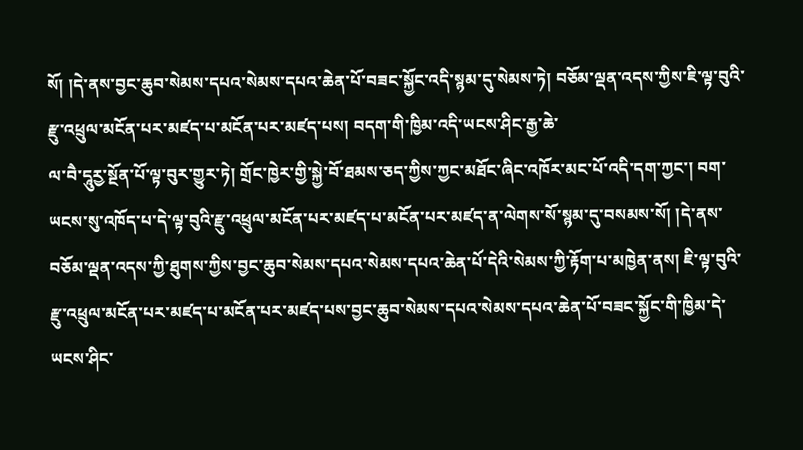སོ། །དེ་ནས་བྱང་ཆུབ་སེམས་དཔའ་སེམས་དཔའ་ཆེན་པོ་བཟང་སྐྱོང་འདི་སྙམ་དུ་སེམས་ཏེ། བཅོམ་ལྡན་འདས་ཀྱིས་ཇི་ལྟ་བུའི་རྫུ་འཕྲུལ་མངོན་པར་མཛད་པ་མངོན་པར་མཛད་པས། བདག་གི་ཁྱིམ་འདི་ཡངས་ཤིང་རྒྱ་ཆེ་
ལ་བཻ་དཱུཪྱ་སྔོན་པོ་ལྟ་བུར་གྱུར་ཏེ། གྲོང་ཁྱེར་གྱི་སྐྱེ་བོ་ཐམས་ཅད་ཀྱིས་ཀྱང་མཐོང་ཞིང་འཁོར་མང་པོ་འདི་དག་ཀྱང་། བག་ཡངས་སུ་འཁོད་པ་དེ་ལྟ་བུའི་རྫུ་འཕྲུལ་མངོན་པར་མཛད་པ་མངོན་པར་མཛད་ན་ལེགས་སོ་སྙམ་དུ་བསམས་སོ། །དེ་ནས་བཅོམ་ལྡན་འདས་ཀྱི་ཐུགས་ཀྱིས་བྱང་ཆུབ་སེམས་དཔའ་སེམས་དཔའ་ཆེན་པོ་དེའི་སེམས་ཀྱི་རྟོག་པ་མཁྱེན་ནས། ཇི་ལྟ་བུའི་རྫུ་འཕྲུལ་མངོན་པར་མཛད་པ་མངོན་པར་མཛད་པས་བྱང་ཆུབ་སེམས་དཔའ་སེམས་དཔའ་ཆེན་པོ་བཟང་སྐྱོང་གི་ཁྱིམ་དེ་ཡངས་ཤིང་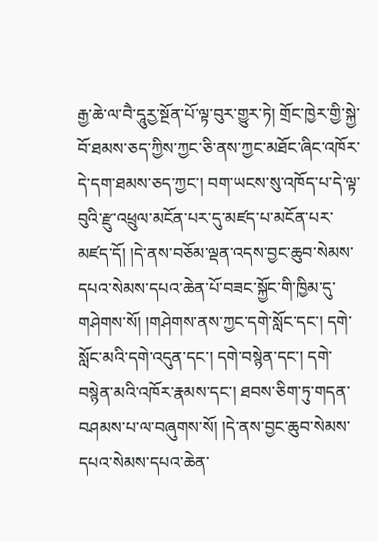རྒྱ་ཆེ་ལ་བཻ་དཱུཪྱ་སྔོན་པོ་ལྟ་བུར་གྱུར་ཏེ། གྲོང་ཁྱེར་གྱི་སྐྱེ་བོ་ཐམས་ཅད་ཀྱིས་ཀྱང་ཅི་ནས་ཀྱང་མཐོང་ཞིང་འཁོར་དེ་དག་ཐམས་ཅད་ཀྱང་། བག་ཡངས་སུ་འཁོད་པ་དེ་ལྟ་བུའི་རྫུ་འཕྲུལ་མངོན་པར་དུ་མཛད་པ་མངོན་པར་མཛད་དོ། །དེ་ནས་བཅོམ་ལྡན་འདས་བྱང་ཆུབ་སེམས་དཔའ་སེམས་དཔའ་ཆེན་པོ་བཟང་སྐྱོང་གི་ཁྱིམ་དུ་གཤེགས་སོ། །གཤེགས་ནས་ཀྱང་དགེ་སློང་དང་། དགེ་སློང་མའི་དགེ་འདུན་དང་། དགེ་བསྙེན་དང་། དགེ་བསྙེན་མའི་འཁོར་རྣམས་དང་། ཐབས་ཅིག་ཏུ་གདན་བཤམས་པ་ལ་བཞུགས་སོ། །དེ་ནས་བྱང་ཆུབ་སེམས་དཔའ་སེམས་དཔའ་ཆེན་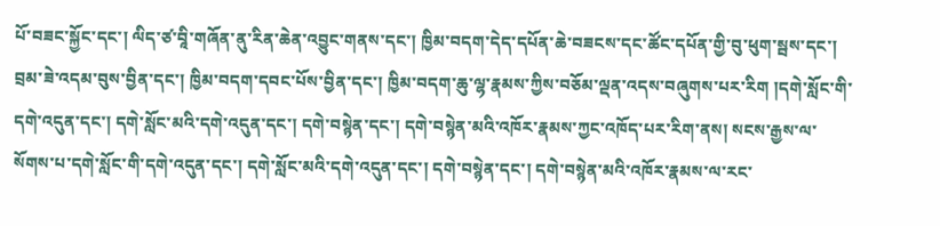པོ་བཟང་སྐྱོང་དང་། ལིད་ཙ་བཱི་གཞོན་ནུ་རིན་ཆེན་འབྱུང་གནས་དང་། ཁྱིམ་བདག་དེད་དཔོན་ཆེ་བཟངས་དང་ཚོང་དཔོན་གྱི་བུ་ཕུག་སྦས་དང་། བྲམ་ཟེ་འདམ་བུས་བྱིན་དང་། ཁྱིམ་བདག་དབང་པོས་བྱིན་དང་། ཁྱིམ་བདག་ཆུ་ལྷ་རྣམས་ཀྱིས་བཅོམ་ལྡན་འདས་བཞུགས་པར་རིག །དགེ་སློང་གི་དགེ་འདུན་དང་། དགེ་སློང་མའི་དགེ་འདུན་དང་། དགེ་བསྙེན་དང་། དགེ་བསྙེན་མའི་འཁོར་རྣམས་ཀྱང་འཁོད་པར་རིག་ནས། སངས་རྒྱས་ལ་སོགས་པ་དགེ་སློང་གི་དགེ་འདུན་དང་། དགེ་སློང་མའི་དགེ་འདུན་དང་། དགེ་བསྙེན་དང་། དགེ་བསྙེན་མའི་འཁོར་རྣམས་ལ་རང་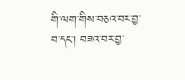གི་ལག་གིས་བཅའ་བར་བྱ་བ་དང་། བཟའ་བར་བྱ་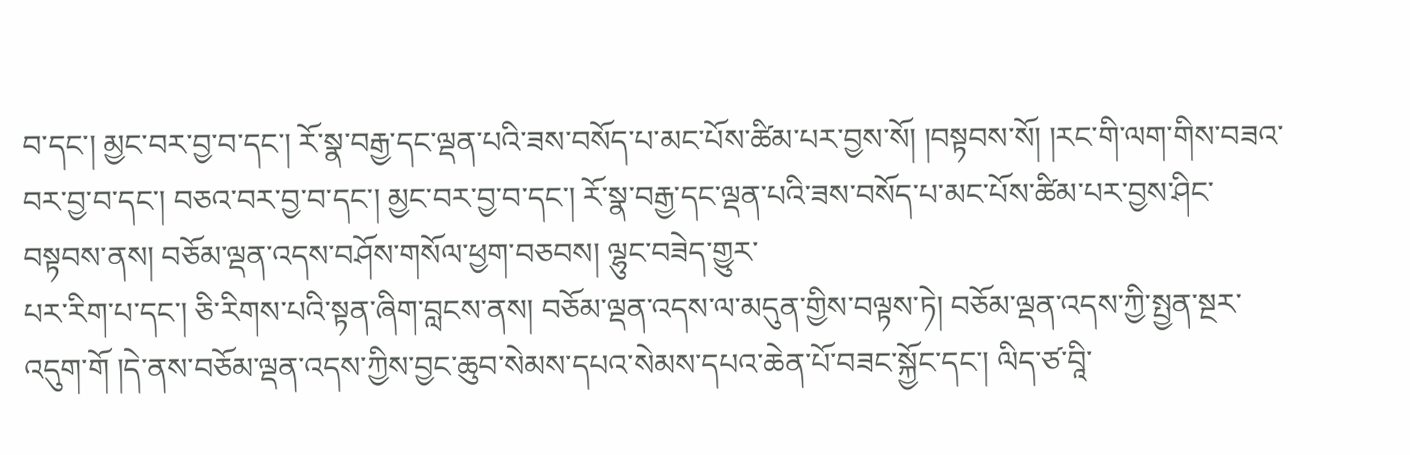བ་དང་། མྱང་བར་བྱ་བ་དང་། རོ་སྣ་བརྒྱ་དང་ལྡན་པའི་ཟས་བསོད་པ་མང་པོས་ཚིམ་པར་བྱས་སོ། །བསྟབས་སོ། །རང་གི་ལག་གིས་བཟའ་བར་བྱ་བ་དང་། བཅའ་བར་བྱ་བ་དང་། མྱང་བར་བྱ་བ་དང་། རོ་སྣ་བརྒྱ་དང་ལྡན་པའི་ཟས་བསོད་པ་མང་པོས་ཚིམ་པར་བྱས་ཤིང་བསྟབས་ནས། བཅོམ་ལྡན་འདས་བཤོས་གསོལ་ཕྱག་བཅབས། ལྷུང་བཟེད་གྱུར་
པར་རིག་པ་དང་། ཅི་རིགས་པའི་སྟན་ཞིག་བླངས་ནས། བཅོམ་ལྡན་འདས་ལ་མདུན་གྱིས་བལྟས་ཏེ། བཅོམ་ལྡན་འདས་ཀྱི་སྤྱན་སྔར་འདུག་གོ །དེ་ནས་བཅོམ་ལྡན་འདས་ཀྱིས་བྱང་ཆུབ་སེམས་དཔའ་སེམས་དཔའ་ཆེན་པོ་བཟང་སྐྱོང་དང་། ལིད་ཙ་བཱི་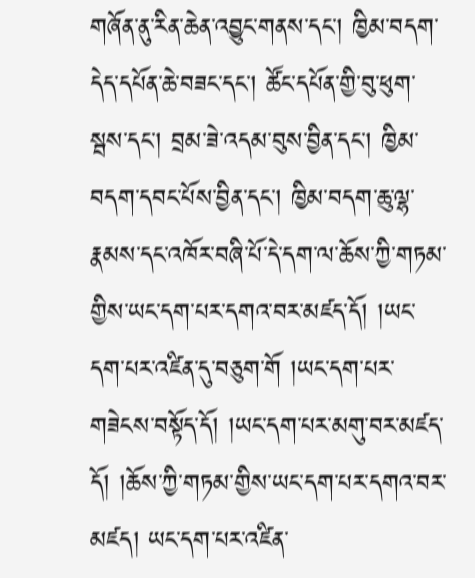གཞོན་ནུ་རིན་ཆེན་འབྱུང་གནས་དང་། ཁྱིམ་བདག་དེད་དཔོན་ཆེ་བཟང་དང་། ཚོང་དཔོན་གྱི་བུ་ཕུག་སྦས་དང་། བྲམ་ཟེ་འདམ་བུས་བྱིན་དང་། ཁྱིམ་བདག་དབང་པོས་བྱིན་དང་། ཁྱིམ་བདག་ཆུ་ལྷ་རྣམས་དང་འཁོར་བཞི་པོ་དེ་དག་ལ་ཆོས་ཀྱི་གཏམ་གྱིས་ཡང་དག་པར་དགའ་བར་མཛད་དོ། །ཡང་དག་པར་འཛིན་དུ་བཅུག་གོ །ཡང་དག་པར་གཟེངས་བསྟོད་དོ། །ཡང་དག་པར་མགུ་བར་མཛད་དོ། །ཆོས་ཀྱི་གཏམ་གྱིས་ཡང་དག་པར་དགའ་བར་མཛད། ཡང་དག་པར་འཛིན་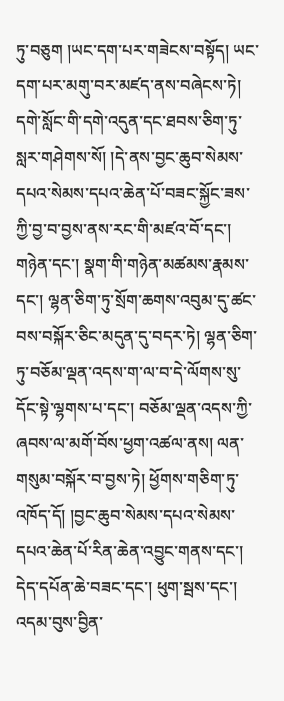ཏུ་བཅུག །ཡང་དག་པར་གཟེངས་བསྟོད། ཡང་དག་པར་མགུ་བར་མཛད་ནས་བཞེངས་ཏེ། དགེ་སློང་གི་དགེ་འདུན་དང་ཐབས་ཅིག་ཏུ་སླར་གཤེགས་སོ། །དེ་ནས་བྱང་ཆུབ་སེམས་དཔའ་སེམས་དཔའ་ཆེན་པོ་བཟང་སྐྱོང་ཟས་ཀྱི་བྱ་བ་བྱས་ནས་རང་གི་མཛའ་བོ་དང་། གཉེན་དང་། སྣག་གི་གཉེན་མཚམས་རྣམས་དང་། ལྷན་ཅིག་ཏུ་སྲོག་ཆགས་འབུམ་དུ་ཚང་བས་བསྐོར་ཅིང་མདུན་དུ་བདར་ཏེ། ལྷན་ཅིག་ཏུ་བཅོམ་ལྡན་འདས་ག་ལ་བ་དེ་ལོགས་སུ་དོང་སྟེ་ལྷགས་པ་དང་། བཅོམ་ལྡན་འདས་ཀྱི་ཞབས་ལ་མགོ་བོས་ཕྱག་འཚལ་ནས། ལན་གསུམ་བསྐོར་བ་བྱས་ཏེ། ཕྱོགས་གཅིག་ཏུ་འཁོད་དོ། །བྱང་ཆུབ་སེམས་དཔའ་སེམས་དཔའ་ཆེན་པོ་རིན་ཆེན་འབྱུང་གནས་དང་། དེད་དཔོན་ཆེ་བཟང་དང་། ཕུག་སྦས་དང་། འདམ་བུས་བྱིན་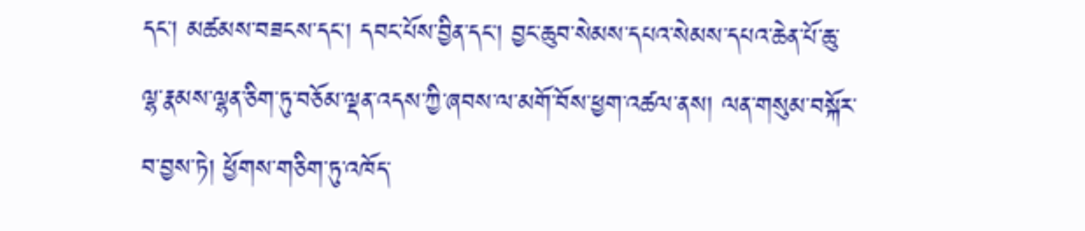དང་། མཚམས་བཟངས་དང་། དབང་པོས་བྱིན་དང་། བྱང་ཆུབ་སེམས་དཔའ་སེམས་དཔའ་ཆེན་པོ་ཆུ་ལྷ་རྣམས་ལྷན་ཅིག་ཏུ་བཅོམ་ལྡན་འདས་ཀྱི་ཞབས་ལ་མགོ་བོས་ཕྱག་འཚལ་ནས། ལན་གསུམ་བསྐོར་བ་བྱས་ཏེ། ཕྱོགས་གཅིག་ཏུ་འཁོད་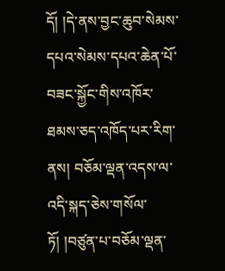དོ། །དེ་ནས་བྱང་ཆུབ་སེམས་དཔའ་སེམས་དཔའ་ཆེན་པོ་བཟང་སྐྱོང་གིས་འཁོར་ཐམས་ཅད་འཁོད་པར་རིག་ནས། བཅོམ་ལྡན་འདས་ལ་འདི་སྐད་ཅེས་གསོལ་ཏོ། །བཙུན་པ་བཅོམ་ལྡན་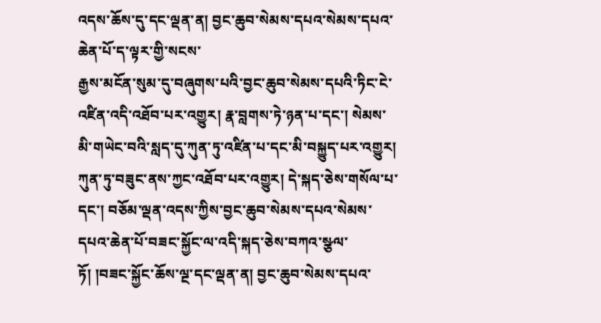འདས་ཆོས་དུ་དང་ལྡན་ན། བྱང་ཆུབ་སེམས་དཔའ་སེམས་དཔའ་ཆེན་པོ་ད་ལྟར་གྱི་སངས་
རྒྱས་མངོན་སུམ་དུ་བཞུགས་པའི་བྱང་ཆུབ་སེམས་དཔའི་ཏིང་ངེ་འཛིན་འདི་འཐོབ་པར་འགྱུར། རྣ་བླགས་ཏེ་ཉན་པ་དང་། སེམས་མི་གཡེང་བའི་སླད་དུ་ཀུན་ཏུ་འཛིན་པ་དང་མི་བསྐྱུད་པར་འགྱུར། ཀུན་ཏུ་བཟུང་ནས་ཀྱང་འཐོབ་པར་འགྱུར། དེ་སྐད་ཅེས་གསོལ་པ་དང་། བཅོམ་ལྡན་འདས་ཀྱིས་བྱང་ཆུབ་སེམས་དཔའ་སེམས་དཔའ་ཆེན་པོ་བཟང་སྐྱོང་ལ་འདི་སྐད་ཅེས་བཀའ་སྩལ་ཏོ། །བཟང་སྐྱོང་ཆོས་ལྔ་དང་ལྡན་ན། བྱང་ཆུབ་སེམས་དཔའ་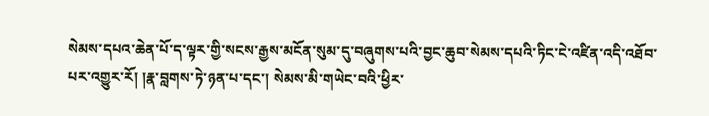སེམས་དཔའ་ཆེན་པོ་ད་ལྟར་གྱི་སངས་རྒྱས་མངོན་སུམ་དུ་བཞུགས་པའི་བྱང་ཆུབ་སེམས་དཔའི་ཏིང་ངེ་འཛིན་འདི་འཐོབ་པར་འགྱུར་རོ། །རྣ་བླགས་ཏེ་ཉན་པ་དང་། སེམས་མི་གཡེང་བའི་ཕྱིར་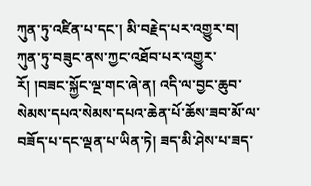ཀུན་ཏུ་འཛིན་པ་དང་། མི་བརྗེད་པར་འགྱུར་བ། ཀུན་ཏུ་བཟུང་ནས་ཀྱང་འཐོབ་པར་འགྱུར་རོ། །བཟང་སྐྱོང་ལྔ་གང་ཞེ་ན། འདི་ལ་བྱང་ཆུབ་སེམས་དཔའ་སེམས་དཔའ་ཆེན་པོ་ཆོས་ཟབ་མོ་ལ་བཟོད་པ་དང་ལྡན་པ་ཡིན་ཏེ། ཟད་མི་ཤེས་པ་ཟད་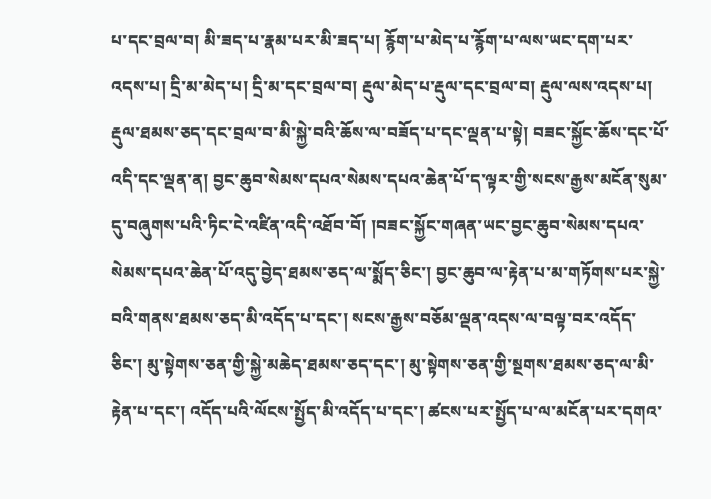པ་དང་བྲལ་བ། མི་ཟད་པ་རྣམ་པར་མི་ཟད་པ། རྙོག་པ་མེད་པ་རྙོག་པ་ལས་ཡང་དག་པར་འདས་པ། དྲི་མ་མེད་པ། དྲི་མ་དང་བྲལ་བ། རྡུལ་མེད་པ་རྡུལ་དང་བྲལ་བ། རྡུལ་ལས་འདས་པ། རྡུལ་ཐམས་ཅད་དང་བྲལ་བ་མི་སྐྱེ་བའི་ཆོས་ལ་བཟོད་པ་དང་ལྡན་པ་སྟེ། བཟང་སྐྱོང་ཆོས་དང་པོ་འདི་དང་ལྡན་ན། བྱང་ཆུབ་སེམས་དཔའ་སེམས་དཔའ་ཆེན་པོ་ད་ལྟར་གྱི་སངས་རྒྱས་མངོན་སུམ་དུ་བཞུགས་པའི་ཏིང་ངེ་འཛིན་འདི་འཐོབ་བོ། །བཟང་སྐྱོང་གཞན་ཡང་བྱང་ཆུབ་སེམས་དཔའ་སེམས་དཔའ་ཆེན་པོ་འདུ་བྱེད་ཐམས་ཅད་ལ་སྨོད་ཅིང་། བྱང་ཆུབ་ལ་རྟེན་པ་མ་གཏོགས་པར་སྐྱེ་བའི་གནས་ཐམས་ཅད་མི་འདོད་པ་དང་། སངས་རྒྱས་བཅོམ་ལྡན་འདས་ལ་བལྟ་བར་འདོད་ཅིང་། མུ་སྟེགས་ཅན་གྱི་སྐྱེ་མཆེད་ཐམས་ཅད་དང་། མུ་སྟེགས་ཅན་གྱི་སྔགས་ཐམས་ཅད་ལ་མི་རྟེན་པ་དང་། འདོད་པའི་ལོངས་སྤྱོད་མི་འདོད་པ་དང་། ཚངས་པར་སྤྱོད་པ་ལ་མངོན་པར་དགའ་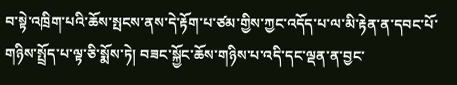བ་སྟེ་འཁྲིག་པའི་ཆོས་སྤངས་ནས་དེ་རྟོག་པ་ཙམ་གྱིས་ཀྱང་འདོད་པ་ལ་མི་རྟེན་ན་དབང་པོ་གཉིས་སྤྲོད་པ་ལྟ་ཅི་སྨོས་ཏེ། བཟང་སྐྱོང་ཆོས་གཉིས་པ་འདི་དང་ལྡན་ན་བྱང་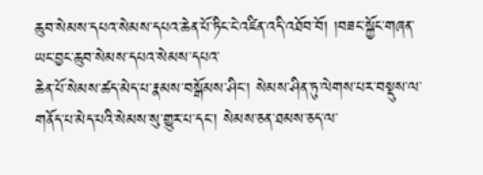ཆུབ་སེམས་དཔའ་སེམས་དཔའ་ཆེན་པོ་ཏིང་ངེ་འཛིན་འདི་འཐོབ་བོ། །བཟང་སྐྱོང་གཞན་ཡང་བྱང་ཆུབ་སེམས་དཔའ་སེམས་དཔའ་
ཆེན་པོ་སེམས་ཚད་མེད་པ་རྣམས་བསྒོམས་ཤིང་། སེམས་ཤིན་ཏུ་ལེགས་པར་བསྡུས་ལ་གནོད་པ་མེད་པའི་སེམས་སུ་གྱུར་པ་དང་། སེམས་ཅན་ཐམས་ཅད་ལ་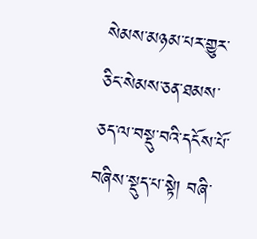སེམས་མཉམ་པར་གྱུར་ཅིང་སེམས་ཅན་ཐམས་ཅད་ལ་བསྡུ་བའི་དངོས་པོ་བཞིས་སྡུད་པ་སྟེ། བཞི་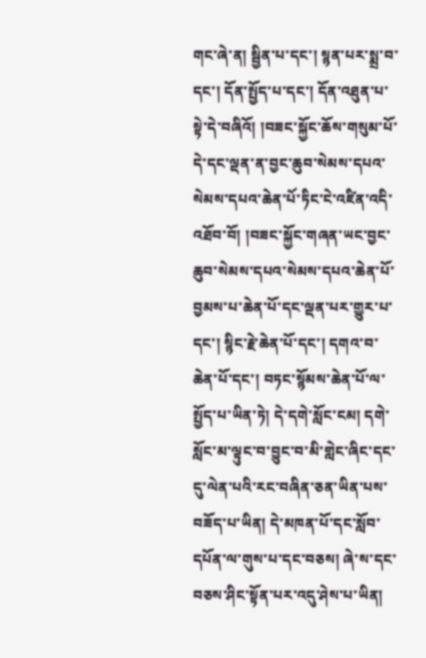གང་ཞེ་ན། སྦྱིན་པ་དང་། སྙན་པར་སྨྲ་བ་དང་། དོན་སྤྱོད་པ་དང་། དོན་འཐུན་པ་སྟེ་དེ་བཞིའོ། །བཟང་སྐྱོང་ཆོས་གསུམ་པོ་དེ་དང་ལྡན་ན་བྱང་ཆུབ་སེམས་དཔའ་སེམས་དཔའ་ཆེན་པོ་ཏིང་ངེ་འཛིན་འདི་འཐོབ་བོ། །བཟང་སྐྱོང་གཞན་ཡང་བྱང་ཆུབ་སེམས་དཔའ་སེམས་དཔའ་ཆེན་པོ་བྱམས་པ་ཆེན་པོ་དང་ལྡན་པར་གྱུར་པ་དང་། སྙིང་རྗེ་ཆེན་པོ་དང་། དགའ་བ་ཆེན་པོ་དང་། བཏང་སྙོམས་ཆེན་པོ་ལ་སྤྱོད་པ་ཡིན་ཏེ། དེ་དགེ་སློང་ངམ། དགེ་སློང་མ་ལྟུང་བ་བྱུང་བ་མི་གླེང་ཞིང་དང་དུ་ལེན་པའི་རང་བཞིན་ཅན་ཡིན་པས་བཟོད་པ་ཡིན། དེ་མཁན་པོ་དང་སློབ་དཔོན་ལ་གུས་པ་དང་བཅས། ཞེ་ས་དང་བཅས་ཤིང་སྟོན་པར་འདུ་ཤེས་པ་ཡིན།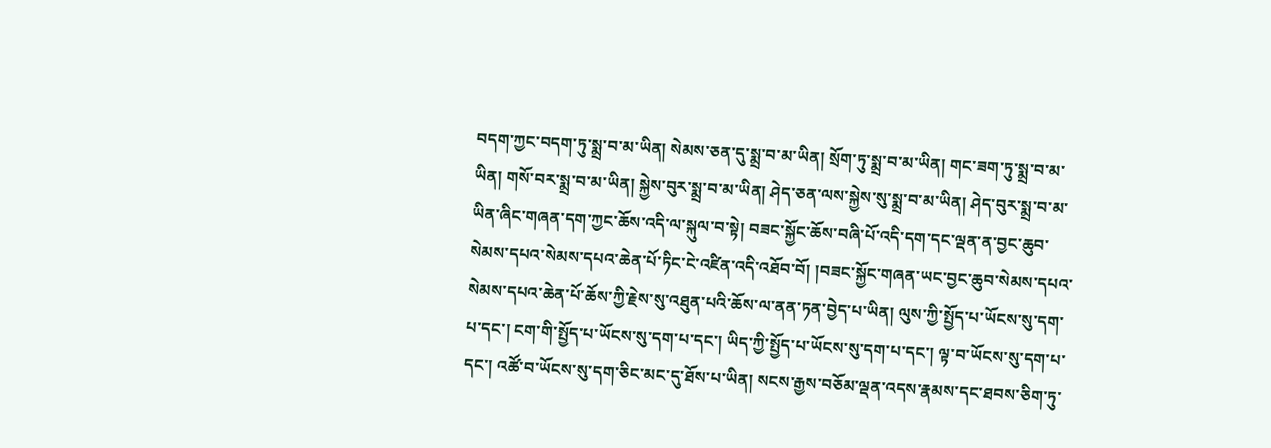བདག་ཀྱང་བདག་ཏུ་སྨྲ་བ་མ་ཡིན། སེམས་ཅན་དུ་སྨྲ་བ་མ་ཡིན། སྲོག་ཏུ་སྨྲ་བ་མ་ཡིན། གང་ཟག་ཏུ་སྨྲ་བ་མ་ཡིན། གསོ་བར་སྨྲ་བ་མ་ཡིན། སྐྱེས་བུར་སྨྲ་བ་མ་ཡིན། ཤེད་ཅན་ལས་སྐྱེས་སུ་སྨྲ་བ་མ་ཡིན། ཤེད་བུར་སྨྲ་བ་མ་ཡིན་ཞིང་གཞན་དག་ཀྱང་ཆོས་འདི་ལ་སྐུལ་བ་སྟེ། བཟང་སྐྱོང་ཆོས་བཞི་པོ་འདི་དག་དང་ལྡན་ན་བྱང་ཆུབ་སེམས་དཔའ་སེམས་དཔའ་ཆེན་པོ་ཏིང་ངེ་འཛིན་འདི་འཐོབ་བོ། །བཟང་སྐྱོང་གཞན་ཡང་བྱང་ཆུབ་སེམས་དཔའ་སེམས་དཔའ་ཆེན་པོ་ཆོས་ཀྱི་རྗེས་སུ་འཐུན་པའི་ཆོས་ལ་ནན་ཏན་བྱེད་པ་ཡིན། ལུས་ཀྱི་སྤྱོད་པ་ཡོངས་སུ་དག་པ་དང་། ངག་གི་སྤྱོད་པ་ཡོངས་སུ་དག་པ་དང་། ཡིད་ཀྱི་སྤྱོད་པ་ཡོངས་སུ་དག་པ་དང་། ལྟ་བ་ཡོངས་སུ་དག་པ་དང་། འཚོ་བ་ཡོངས་སུ་དག་ཅིང་མང་དུ་ཐོས་པ་ཡིན། སངས་རྒྱས་བཅོམ་ལྡན་འདས་རྣམས་དང་ཐབས་ཅིག་ཏུ་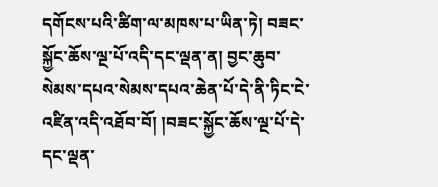དགོངས་པའི་ཚིག་ལ་མཁས་པ་ཡིན་ཏེ། བཟང་སྐྱོང་ཆོས་ལྔ་པོ་འདི་དང་ལྡན་ན། བྱང་ཆུབ་སེམས་དཔའ་སེམས་དཔའ་ཆེན་པོ་དེ་ནི་ཏིང་ངེ་འཛིན་འདི་འཐོབ་བོ། །བཟང་སྐྱོང་ཆོས་ལྔ་པོ་དེ་དང་ལྡན་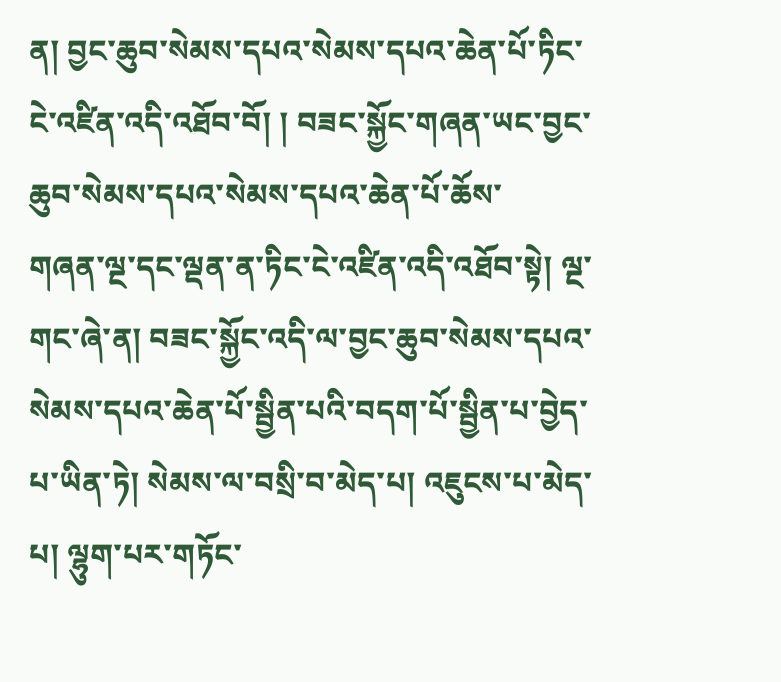ན། བྱང་ཆུབ་སེམས་དཔའ་སེམས་དཔའ་ཆེན་པོ་ཏིང་ངེ་འཛིན་འདི་འཐོབ་བོ། ། བཟང་སྐྱོང་གཞན་ཡང་བྱང་ཆུབ་སེམས་དཔའ་སེམས་དཔའ་ཆེན་པོ་ཆོས་
གཞན་ལྔ་དང་ལྡན་ན་ཏིང་ངེ་འཛིན་འདི་འཐོབ་སྟེ། ལྔ་གང་ཞེ་ན། བཟང་སྐྱོང་འདི་ལ་བྱང་ཆུབ་སེམས་དཔའ་སེམས་དཔའ་ཆེན་པོ་སྦྱིན་པའི་བདག་པོ་སྦྱིན་པ་བྱེད་པ་ཡིན་ཏེ། སེམས་ལ་བསྲི་བ་མེད་པ། འཇུངས་པ་མེད་པ། ལྷུག་པར་གཏོང་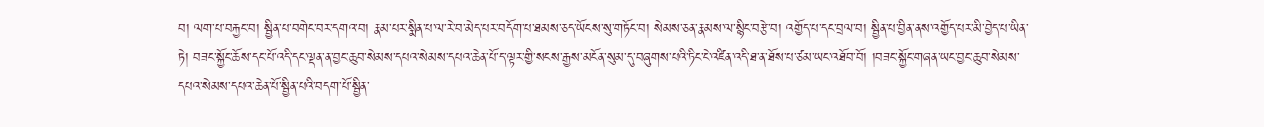བ། ལག་པ་བརྐྱང་བ། སྦྱིན་པ་བགེང་བར་དགའ་བ། རྣམ་པར་སྨིན་པ་ལ་རེ་བ་མེད་པར་བདོག་པ་ཐམས་ཅད་ཡོངས་སུ་གཏོང་བ། སེམས་ཅན་རྣམས་ལ་སྙིང་བརྩེ་བ། འགྱོད་པ་དང་བྲལ་བ། སྦྱིན་པ་བྱིན་ནས་འགྱོད་པར་མི་བྱེད་པ་ཡིན་ཏེ། བཟང་སྐྱོང་ཆོས་དང་པོ་འདི་དང་ལྡན་ན་བྱང་ཆུབ་སེམས་དཔའ་སེམས་དཔའ་ཆེན་པོ་ད་ལྟར་གྱི་སངས་རྒྱས་མངོན་སུམ་དུ་བཞུགས་པའི་ཏིང་ངེ་འཛིན་འདི་ཐ་ན་ཐོས་པ་ཙམ་ཡང་འཐོབ་བོ། །བཟང་སྐྱོང་གཞན་ཡང་བྱང་ཆུབ་སེམས་དཔའ་སེམས་དཔའ་ཆེན་པོ་སྦྱིན་པའི་བདག་པོ་སྦྱིན་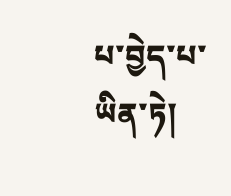པ་བྱེད་པ་ཡིན་ཏེ།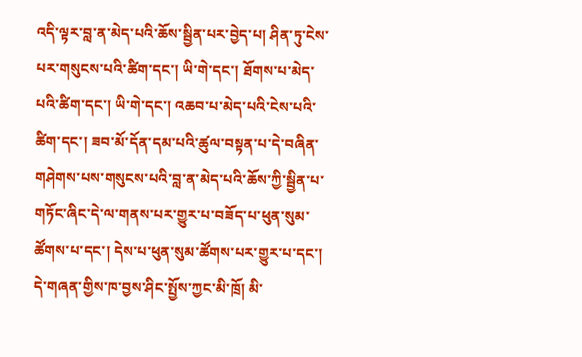འདི་ལྟར་བླ་ན་མེད་པའི་ཆོས་སྦྱིན་པར་བྱེད་པ། ཤིན་ཏུ་ངེས་པར་གསུངས་པའི་ཚིག་དང་། ཡི་གེ་དང་། ཐོགས་པ་མེད་པའི་ཚིག་དང་། ཡི་གེ་དང་། འཆབ་པ་མེད་པའི་ངེས་པའི་ཚིག་དང་། ཟབ་མོ་དོན་དམ་པའི་ཚུལ་བསྟན་པ་དེ་བཞིན་གཤེགས་པས་གསུངས་པའི་བླ་ན་མེད་པའི་ཆོས་ཀྱི་སྦྱིན་པ་གཏོང་ཞིང་དེ་ལ་གནས་པར་གྱུར་པ་བཟོད་པ་ཕུན་སུམ་ཚོགས་པ་དང་། དེས་པ་ཕུན་སུམ་ཚོགས་པར་གྱུར་པ་དང་། དེ་གཞན་གྱིས་ཁ་བྱས་ཤིང་སྤྱོས་ཀྱང་མི་ཁྲོ། མི་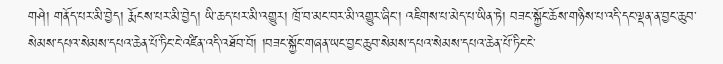གཤེ། གནོད་པར་མི་བྱེད། རྨོངས་པར་མི་བྱེད། ཡི་ཆད་པར་མི་འགྱུར། ཁྲོ་བ་མང་བར་མི་འགྱུར་ཞིང་། འཇིགས་པ་མེད་པ་ཡིན་ཏེ། བཟང་སྐྱོང་ཆོས་གཉིས་པ་འདི་དང་ལྡན་ན་བྱང་ཆུབ་སེམས་དཔའ་སེམས་དཔའ་ཆེན་པོ་ཏིང་ངེ་འཛིན་འདི་འཐོབ་བོ། །བཟང་སྐྱོང་གཞན་ཡང་བྱང་ཆུབ་སེམས་དཔའ་སེམས་དཔའ་ཆེན་པོ་ཏིང་ངེ་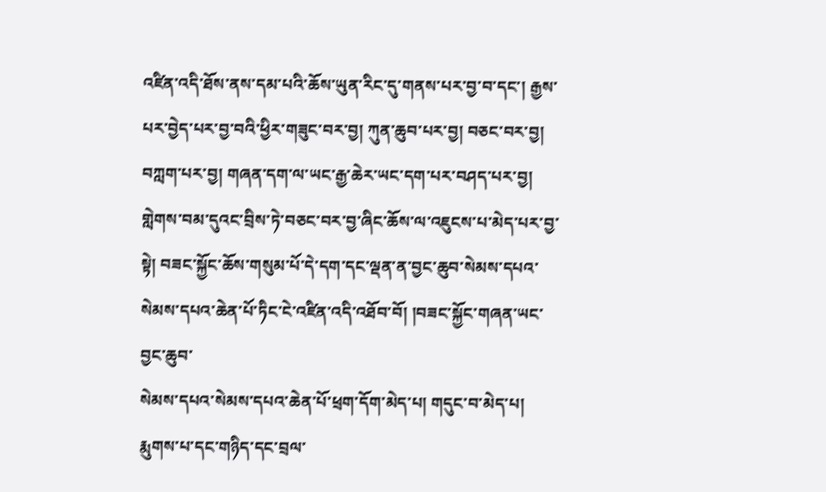འཛིན་འདི་ཐོས་ནས་དམ་པའི་ཆོས་ཡུན་རིང་དུ་གནས་པར་བྱ་བ་དང་། རྒྱས་པར་བྱེད་པར་བྱ་བའི་ཕྱིར་གཟུང་བར་བྱ། ཀུན་ཆུབ་པར་བྱ། བཅང་བར་བྱ། བཀླག་པར་བྱ། གཞན་དག་ལ་ཡང་རྒྱ་ཆེར་ཡང་དག་པར་བཤད་པར་བྱ། གླེགས་བམ་དུའང་བྲིས་ཏེ་བཅང་བར་བྱ་ཞིང་ཆོས་ལ་འཇུངས་པ་མེད་པར་བྱ་སྟེ། བཟང་སྐྱོང་ཆོས་གསུམ་པོ་དེ་དག་དང་ལྡན་ན་བྱང་ཆུབ་སེམས་དཔའ་སེམས་དཔའ་ཆེན་པོ་ཏིང་ངེ་འཛིན་འདི་འཐོབ་བོ། །བཟང་སྐྱོང་གཞན་ཡང་བྱང་ཆུབ་
སེམས་དཔའ་སེམས་དཔའ་ཆེན་པོ་ཕྲག་དོག་མེད་པ། གདུང་བ་མེད་པ། རྨུགས་པ་དང་གཉིད་དང་བྲལ་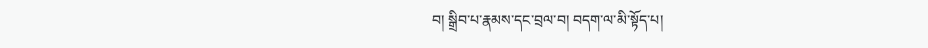བ། སྒྲིབ་པ་རྣམས་དང་བྲལ་བ། བདག་ལ་མི་སྟོད་པ།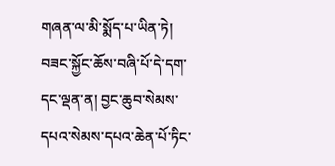གཞན་ལ་མི་སྨོད་པ་ཡིན་ཏེ། བཟང་སྐྱོང་ཆོས་བཞི་པོ་དེ་དག་དང་ལྡན་ན། བྱང་ཆུབ་སེམས་དཔའ་སེམས་དཔའ་ཆེན་པོ་ཏིང་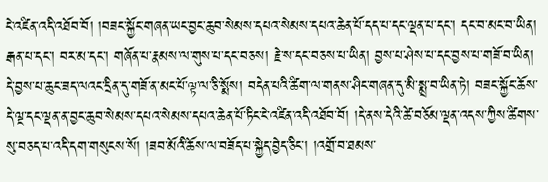ངེ་འཛིན་འདི་འཐོབ་བོ། །བཟང་སྐྱོང་གཞན་ཡང་བྱང་ཆུབ་སེམས་དཔའ་སེམས་དཔའ་ཆེན་པོ་དད་པ་དང་ལྡན་པ་དང་། དང་བ་མང་བ་ཡིན། རྒན་པ་དང་། བར་མ་དང་། གཞོན་པ་རྣམས་ལ་གུས་པ་དང་བཅས། རྗེ་ས་དང་བཅས་པ་ཡིན། བྱས་པ་ཤེས་པ་དང་བྱས་པ་གཟོ་བ་ཡིན། དེ་བྱས་པ་ཆུང་ཟད་ལའང་དྲིན་དུ་གཟོ་ན་མང་པོ་ལྟ་ལ་ཅི་སྨོས། བདེན་པའི་ཚིག་ལ་གནས་ཤིང་གཞན་དུ་མི་སྨྲ་བ་ཡིན་ཏེ། བཟང་སྐྱོང་ཆོས་དེ་ལྔ་དང་ལྡན་ན་བྱང་ཆུབ་སེམས་དཔའ་སེམས་དཔའ་ཆེན་པོ་ཏིང་ངེ་འཛིན་འདི་འཐོབ་བོ། །དེ་ནས་དེའི་ཚེ་བཅོམ་ལྡན་འདས་ཀྱིས་ཚིགས་སུ་བཅད་པ་འདི་དག་གསུངས་སོ། །ཟབ་མོའི་ཆོས་ལ་བཟོད་པ་སྐྱེད་བྱེད་ཅིང་། །འགྲོ་བ་ཐམས་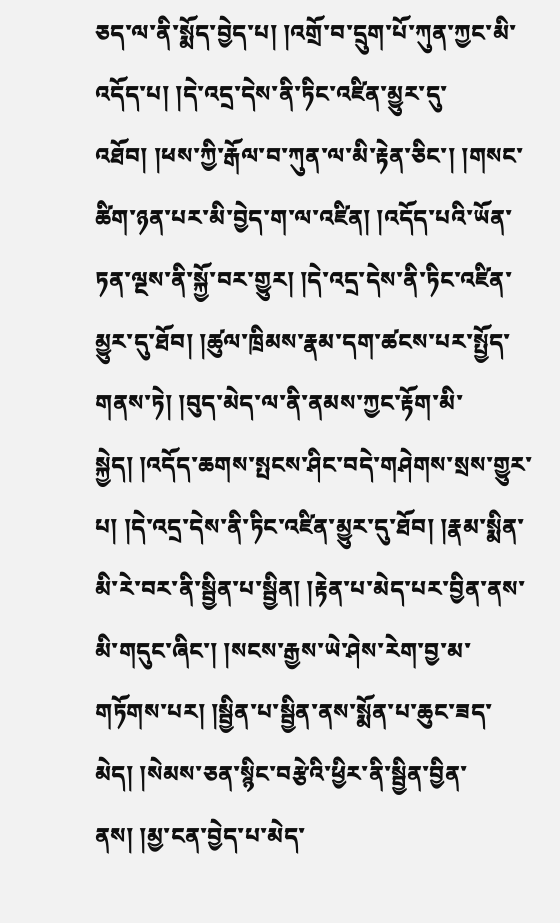ཅད་ལ་ནི་སྨོད་བྱེད་པ། །འགྲོ་བ་དྲུག་པོ་ཀུན་ཀྱང་མི་འདོད་པ། །དེ་འདྲ་དེས་ནི་ཏིང་འཛིན་མྱུར་དུ་འཐོབ། །ཕས་ཀྱི་རྒོལ་བ་ཀུན་ལ་མི་རྟེན་ཅིང་། །གསང་ཚིག་ཉན་པར་མི་བྱེད་ག་ལ་འཛིན། །འདོད་པའི་ཡོན་ཏན་ལྔས་ནི་སྐྱོ་བར་གྱུར། །དེ་འདྲ་དེས་ནི་ཏིང་འཛིན་མྱུར་དུ་ཐོབ། །ཚུལ་ཁྲིམས་རྣམ་དག་ཚངས་པར་སྤྱོད་གནས་ཏེ། །བུད་མེད་ལ་ནི་ནམས་ཀྱང་རྟོག་མི་སྐྱེད། །འདོད་ཆགས་སྤངས་ཤིང་བདེ་གཤེགས་སྲས་གྱུར་པ། །དེ་འདྲ་དེས་ནི་ཏིང་འཛིན་མྱུར་དུ་ཐོབ། །རྣམ་སྨིན་མི་རེ་བར་ནི་སྦྱིན་པ་སྦྱིན། །རྟེན་པ་མེད་པར་བྱིན་ནས་མི་གདུང་ཞིང་། །སངས་རྒྱས་ཡེ་ཤེས་རེག་བྱ་མ་གཏོགས་པར། །སྦྱིན་པ་སྦྱིན་ནས་སྨོན་པ་ཆུང་ཟད་མེད། །སེམས་ཅན་སྙིང་བརྩེའི་ཕྱིར་ནི་སྦྱིན་བྱིན་ནས། །མྱ་ངན་བྱེད་པ་མེད་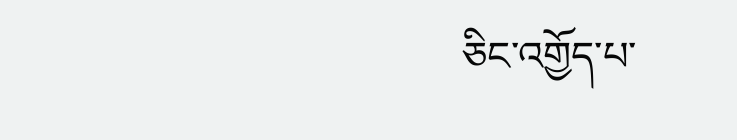ཅིང་འགྱོད་པ་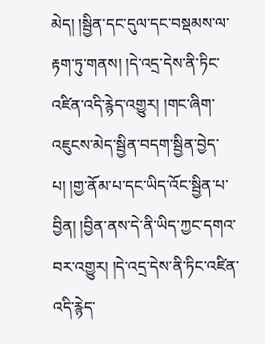མེད། །སྦྱིན་དང་དུལ་དང་བསྡམས་ལ་རྟག་ཏུ་གནས། །དེ་འདྲ་དེས་ནི་ཏིང་འཛིན་འདི་རྙེད་འགྱུར། །གང་ཞིག་འཇུངས་མེད་སྦྱིན་བདག་སྦྱིན་བྱེད་པ། །གྱ་ནོམ་པ་དང་ཡིད་འོང་སྦྱིན་པ་བྱིན། །བྱིན་ནས་དེ་ནི་ཡིད་ཀྱང་དགའ་བར་འགྱུར། །དེ་འདྲ་དེས་ནི་ཏིང་འཛིན་འདི་རྙེད་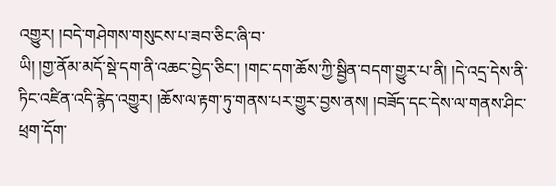འགྱུར། །བདེ་གཤེགས་གསུངས་པ་ཟབ་ཅིང་ཞི་བ་
ཡི། །གྱ་ནོམ་མདོ་སྡེ་དག་ནི་འཆང་བྱེད་ཅིང་། །གང་དག་ཆོས་ཀྱི་སྦྱིན་བདག་གྱུར་པ་ནི། །དེ་འདྲ་དེས་ནི་ཏིང་འཛིན་འདི་རྙེད་འགྱུར། །ཆོས་ལ་རྟག་ཏུ་གནས་པར་གྱུར་བྱས་ནས། །བཟོད་དང་དེས་ལ་གནས་ཤིང་ཕྲག་དོག་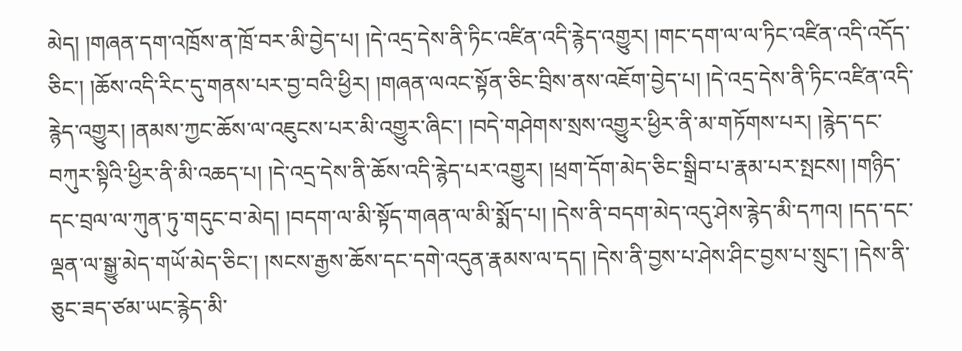མེད། །གཞན་དག་འཁྲོས་ན་ཁྲོ་བར་མི་བྱེད་པ། །དེ་འདྲ་དེས་ནི་ཏིང་འཛིན་འདི་རྙེད་འགྱུར། །གང་དག་ལ་ལ་ཏིང་འཛིན་འདི་འདོད་ཅིང་། །ཆོས་འདི་རིང་དུ་གནས་པར་བྱ་བའི་ཕྱིར། །གཞན་ལའང་སྟོན་ཅིང་བྲིས་ནས་འཇོག་བྱེད་པ། །དེ་འདྲ་དེས་ནི་ཏིང་འཛིན་འདི་རྙེད་འགྱུར། །ནམས་ཀྱང་ཆོས་ལ་འཇུངས་པར་མི་འགྱུར་ཞིང་། །བདེ་གཤེགས་སྲས་འགྱུར་ཕྱིར་ནི་མ་གཏོགས་པར། །རྙེད་དང་བཀུར་སྟིའི་ཕྱིར་ནི་མི་འཆད་པ། །དེ་འདྲ་དེས་ནི་ཆོས་འདི་རྙེད་པར་འགྱུར། །ཕྲག་དོག་མེད་ཅིང་སྒྲིབ་པ་རྣམ་པར་སྤངས། །གཉིད་དང་བྲལ་ལ་ཀུན་ཏུ་གདུང་བ་མེད། །བདག་ལ་མི་སྟོད་གཞན་ལ་མི་སྨོད་པ། །དེས་ནི་བདག་མེད་འདུ་ཤེས་རྙེད་མི་དཀའ། །དད་དང་ལྡན་ལ་སྒྱུ་མེད་གཡོ་མེད་ཅིང་། །སངས་རྒྱས་ཆོས་དང་དགེ་འདུན་རྣམས་ལ་དད། །དེས་ནི་བྱས་པ་ཤེས་ཤིང་བྱས་པ་སྲུང་། །དེས་ནི་ཅུང་ཟད་ཙམ་ཡང་རྙེད་མི་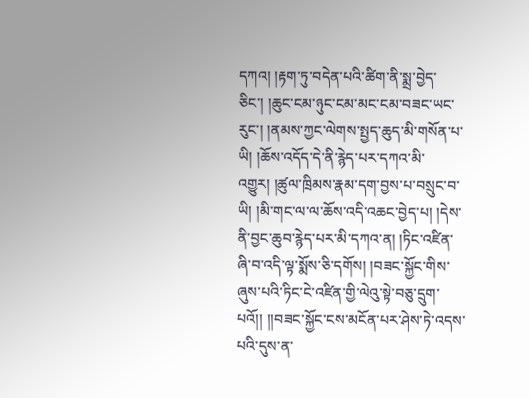དཀའ། །རྟག་ཏུ་བདེན་པའི་ཚིག་ནི་སྨྲ་བྱེད་ཅིང་། །ཆུང་ངམ་ཉུང་ངམ་མང་ངམ་བཟང་ཡང་རུང་། །ནམས་ཀྱང་ལེགས་སྤྱད་ཆུད་མི་གསོན་པ་ཡི། །ཆོས་འདོད་དེ་ནི་རྙེད་པར་དཀའ་མི་འགྱུར། །ཚུལ་ཁྲིམས་རྣམ་དག་བྱས་པ་བསྲུང་བ་ཡི། །མི་གང་ལ་ལ་ཆོས་འདི་འཆང་བྱེད་པ། །དེས་ནི་བྱང་ཆུབ་རྙེད་པར་མི་དཀའ་ན། །ཏིང་འཛིན་ཞི་བ་འདི་ལྟ་སྨོས་ཅི་དགོས། །བཟང་སྐྱོང་གིས་ཞུས་པའི་ཏིང་ངེ་འཛིན་གྱི་ལེའུ་སྟེ་བཅུ་དྲུག་པའོ།། །།བཟང་སྐྱོང་ངས་མངོན་པར་ཤེས་ཏེ་འདས་པའི་དུས་ན་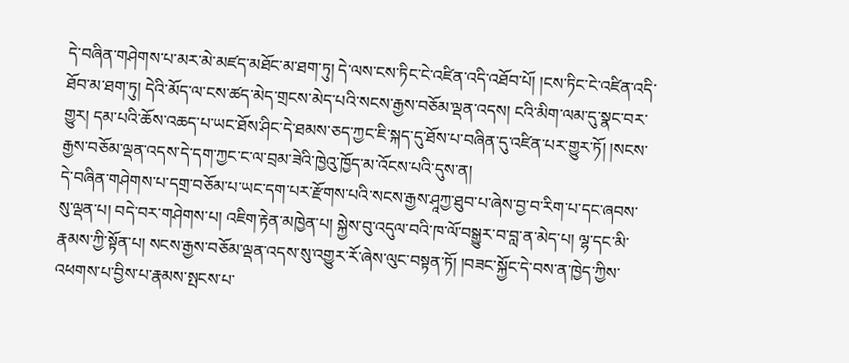དེ་བཞིན་གཤེགས་པ་མར་མེ་མཛད་མཐོང་མ་ཐག་ཏུ། དེ་ལས་ངས་ཏིང་ངེ་འཛིན་འདི་འཐོབ་པོ། །ངས་ཏིང་ངེ་འཛིན་འདི་ཐོབ་མ་ཐག་ཏུ། དེའི་མོད་ལ་ངས་ཚད་མེད་གྲངས་མེད་པའི་སངས་རྒྱས་བཅོམ་ལྡན་འདས། ངའི་མིག་ལམ་དུ་སྣང་བར་གྱུར། དམ་པའི་ཆོས་འཆད་པ་ཡང་ཐོས་ཤིང་དེ་ཐམས་ཅད་ཀྱང་ཇི་སྐད་དུ་ཐོས་པ་བཞིན་དུ་འཛིན་པར་གྱུར་ཏོ། །སངས་རྒྱས་བཅོམ་ལྡན་འདས་དེ་དག་ཀྱང་ང་ལ་བྲམ་ཟེའི་ཁྱེའུ་ཁྱོད་མ་འོངས་པའི་དུས་ན།
དེ་བཞིན་གཤེགས་པ་དགྲ་བཅོམ་པ་ཡང་དག་པར་རྫོགས་པའི་སངས་རྒྱས་ཤཱཀྱ་ཐུབ་པ་ཞེས་བྱ་བ་རིག་པ་དང་ཞབས་སུ་ལྡན་པ། བདེ་བར་གཤེགས་པ། འཇིག་རྟེན་མཁྱེན་པ། སྐྱེས་བུ་འདུལ་བའི་ཁ་ལོ་བསྒྱུར་བ་བླ་ན་མེད་པ། ལྷ་དང་མི་རྣམས་ཀྱི་སྟོན་པ། སངས་རྒྱས་བཅོམ་ལྡན་འདས་སུ་འགྱུར་རོ་ཞེས་ལུང་བསྟན་ཏོ། །བཟང་སྐྱོང་དེ་བས་ན་ཁྱེད་ཀྱིས་འཕགས་པ་བྱིས་པ་རྣམས་སྤངས་པ་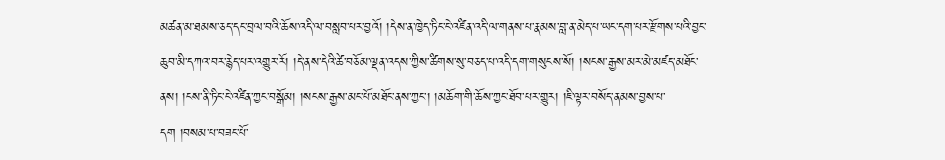མཚན་མ་ཐམས་ཅད་དང་བྲལ་བའི་ཆོས་འདི་ལ་བསླབ་པར་བྱའོ། །དེས་ན་ཁྱེད་ཏིང་ངེ་འཛིན་འདི་ལ་གནས་པ་རྣམས་བླ་ན་མེད་པ་ཡང་དག་པར་རྫོགས་པའི་བྱང་ཆུབ་མི་དཀའ་བར་རྙེད་པར་འགྱུར་རོ། །དེ་ནས་དེའི་ཚེ་བཅོམ་ལྡན་འདས་ཀྱིས་ཚིགས་སུ་བཅད་པ་འདི་དག་གསུངས་སོ། །སངས་རྒྱས་མར་མེ་མཛད་མཐོང་ནས། །ངས་ནི་ཏིང་ངེ་འཛིན་ཀྱང་བསྒོམ། །སངས་རྒྱས་མང་པོ་མཐོང་ནས་ཀྱང་། །མཆོག་གི་ཆོས་ཀྱང་ཐོབ་པར་གྱུར། །ཇི་ལྟར་བསོད་ནམས་བྱས་པ་དག །བསམ་པ་བཟང་པོ་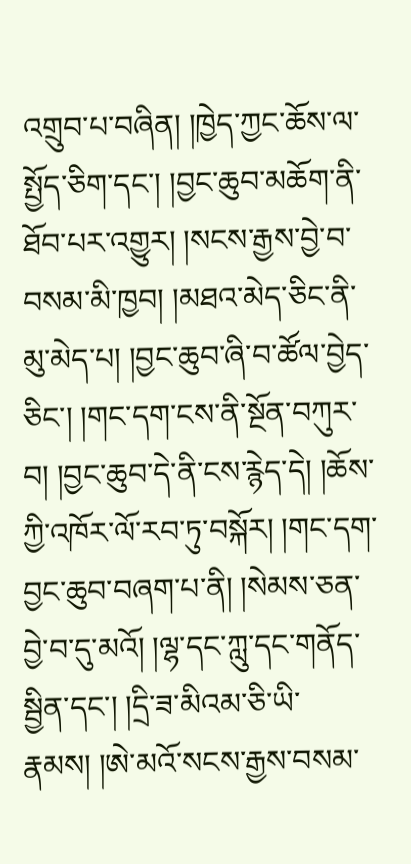འགྲུབ་པ་བཞིན། །ཁྱེད་ཀྱང་ཆོས་ལ་སྤྱོད་ཅིག་དང་། །བྱང་ཆུབ་མཆོག་ནི་ཐོབ་པར་འགྱུར། །སངས་རྒྱས་བྱེ་བ་བསམ་མི་ཁྱབ། །མཐའ་མེད་ཅིང་ནི་མུ་མེད་པ། །བྱང་ཆུབ་ཞི་བ་ཚོལ་བྱེད་ཅིང་། །གང་དག་ངས་ནི་སྔོན་བཀུར་བ། །བྱང་ཆུབ་དེ་ནི་ངས་རྙེད་དེ། །ཆོས་ཀྱི་འཁོར་ལོ་རབ་ཏུ་བསྐོར། །གང་དག་བྱང་ཆུབ་བཞག་པ་ནི། །སེམས་ཅན་བྱེ་བ་དུ་མའོ། །ལྷ་དང་ཀླུ་དང་གནོད་སྦྱིན་དང་། །དྲི་ཟ་མིའམ་ཅི་ཡི་རྣམས། །ཨེ་མའོ་སངས་རྒྱས་བསམ་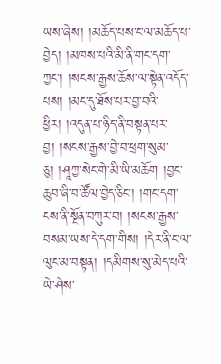ཡས་ཞེས། །མཆོད་པས་ང་ལ་མཆོད་པ་བྱེད། །མཁས་པའི་མི་ནི་གང་དག་ཀྱང་། །སངས་རྒྱས་ཆོས་ལ་སྟེན་འདོད་པས། །མང་དུ་ཐོས་པར་བྱ་བའི་ཕྱིར། །འདུན་པ་ཉིད་ནི་བསྟན་པར་བྱ། །སངས་རྒྱས་བྱེ་བ་ཕྲག་སུམ་ཅུ། །ཤཱཀྱ་སེང་གེ་མི་ཡི་མཆོག །བྱང་ཆུབ་ཞི་བ་ཚོལ་བྱེད་ཅིང་། །གང་དག་ངས་ནི་སྔོན་བཀུར་བ། །སངས་རྒྱས་བསམ་ཡས་དེ་དག་གིས། །དེར་ནི་ང་ལ་ལུང་མ་བསྟན། །དམིགས་སུ་མེད་པའི་ཡེ་ཤེས་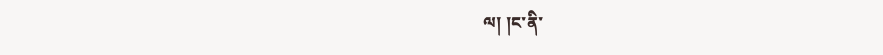ལ། །ང་ནི་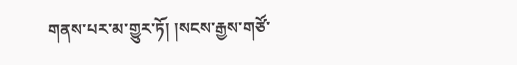གནས་པར་མ་གྱུར་ཏོ། །སངས་རྒྱས་གཙོ་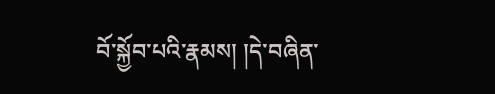བོ་སྐྱོབ་པའི་རྣམས། །དེ་བཞིན་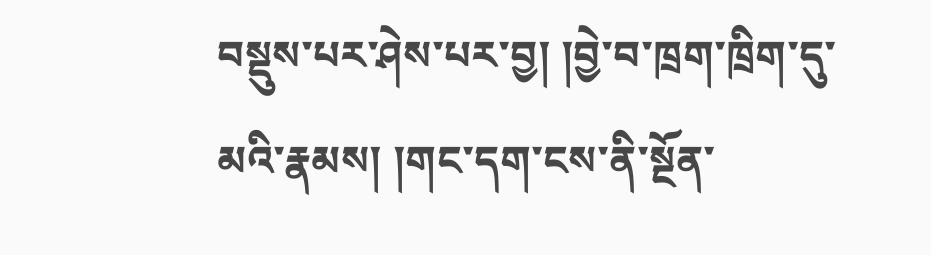བསྡུས་པར་ཤེས་པར་བྱ། །བྱེ་བ་ཁྲག་ཁྲིག་དུ་མའི་རྣམས། །གང་དག་ངས་ནི་སྔོན་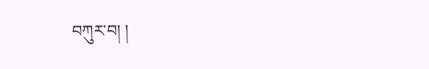བཀུར་བ། །